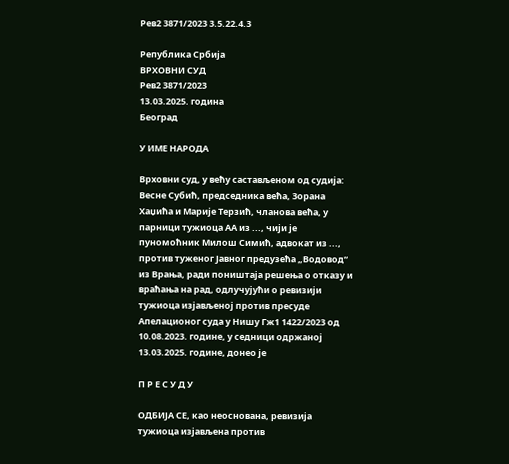Рев2 3871/2023 3.5.22.4.3

Република Србија
ВРХОВНИ СУД
Рев2 3871/2023
13.03.2025. година
Београд

У ИМЕ НАРОДА

Врховни суд, у већу састављеном од судија: Весне Субић, председника већа, Зорана Хаџића и Марије Терзић, чланова већа, у парници тужиоца АА из ..., чији је пуномоћник Милош Симић, адвокат из ..., против туженог Јавног предузећа „Водовод“ из Врања, ради поништаја решења о отказу и враћања на рад, одлучујући о ревизији тужиоца изјављеној против пресуде Апелационог суда у Нишу Гж1 1422/2023 од 10.08.2023. године, у седници одржаној 13.03.2025. године, донео је

П Р Е С У Д У

ОДБИЈА СЕ, као неоснована, ревизија тужиоца изјављена против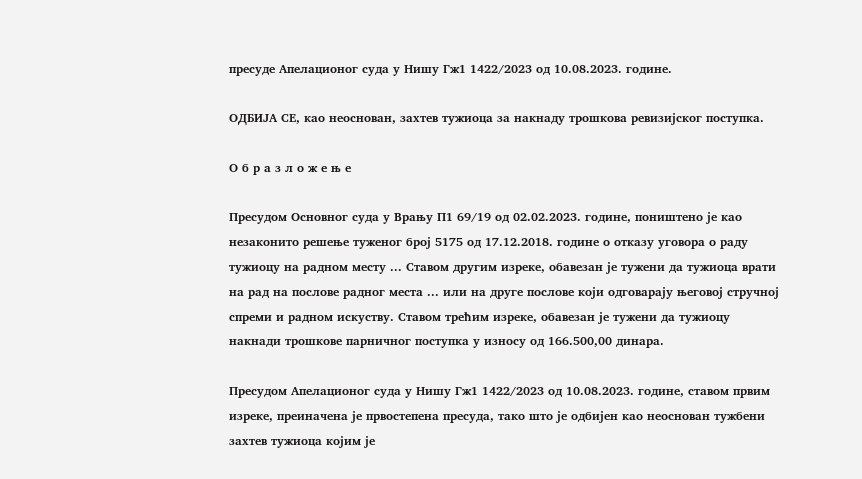пресуде Апелационог суда у Нишу Гж1 1422/2023 од 10.08.2023. године.

ОДБИЈА СЕ, као неоснован, захтев тужиоца за накнаду трошкова ревизијског поступка.

О б р а з л о ж е њ е

Пресудом Основног суда у Врању П1 69/19 од 02.02.2023. године, поништено је као незаконито решење туженог број 5175 од 17.12.2018. године о отказу уговора о раду тужиоцу на радном месту ... Ставом другим изреке, обавезан је тужени да тужиоца врати на рад на послове радног места ... или на друге послове који одговарају његовој стручној спреми и радном искуству. Ставом трећим изреке, обавезан је тужени да тужиоцу накнади трошкове парничног поступка у износу од 166.500,00 динара.

Пресудом Апелационог суда у Нишу Гж1 1422/2023 од 10.08.2023. године, ставом првим изреке, преиначена је првостепена пресуда, тако што је одбијен као неоснован тужбени захтев тужиоца којим је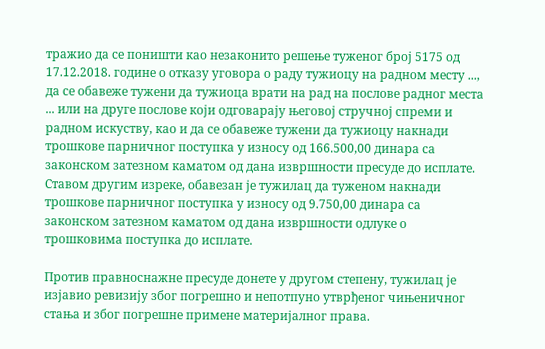тражио да се поништи као незаконито решење туженог број 5175 од 17.12.2018. године о отказу уговора о раду тужиоцу на радном месту ..., да се обавеже тужени да тужиоца врати на рад на послове радног места ... или на друге послове који одговарају његовој стручној спреми и радном искуству, као и да се обавеже тужени да тужиоцу накнади трошкове парничног поступка у износу од 166.500,00 динара са законском затезном каматом од дана извршности пресуде до исплате. Ставом другим изреке, обавезан је тужилац да туженом накнади трошкове парничног поступка у износу од 9.750,00 динара са законском затезном каматом од дана извршности одлуке о трошковима поступка до исплате.

Против правноснажне пресуде донете у другом степену, тужилац је изјавио ревизију због погрешно и непотпуно утврђеног чињеничног стања и због погрешне примене материјалног права.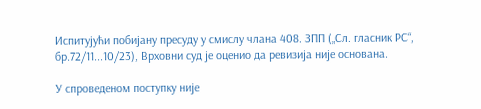Испитујући побијану пресуду у смислу члана 408. ЗПП („Сл. гласник РС“, бр.72/11...10/23), Врховни суд је оценио да ревизија није основана.

У спроведеном поступку није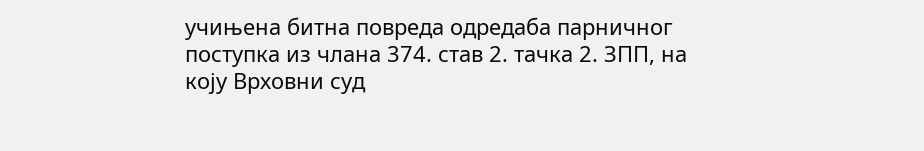учињена битна повреда одредаба парничног поступка из члана 374. став 2. тачка 2. ЗПП, на коју Врховни суд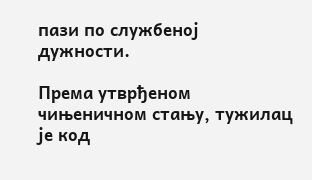пази по службеној дужности.

Према утврђеном чињеничном стању, тужилац је код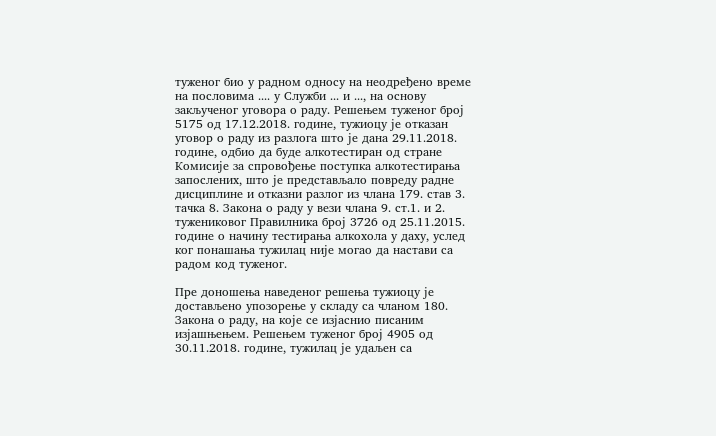туженог био у радном односу на неодређено време на пословима .... у Служби ... и ..., на основу закљученог уговора о раду. Решењем туженог број 5175 од 17.12.2018. године, тужиоцу је отказан уговор о раду из разлога што је дана 29.11.2018. године, одбио да буде алкотестиран од стране Комисије за спровођење поступка алкотестирања запослених, што је представљало повреду радне дисциплине и отказни разлог из члана 179. став 3. тачка 8. Закона о раду у вези члана 9. ст.1. и 2. тужениковог Правилника број 3726 од 25.11.2015. године о начину тестирања алкохола у даху, услед ког понашања тужилац није могао да настави са радом код туженог.

Пре доношења наведеног решења тужиоцу је достављено упозорење у складу са чланом 180. Закона о раду, на које се изјаснио писаним изјашњењем. Решењем туженог број 4905 од 30.11.2018. године, тужилац је удаљен са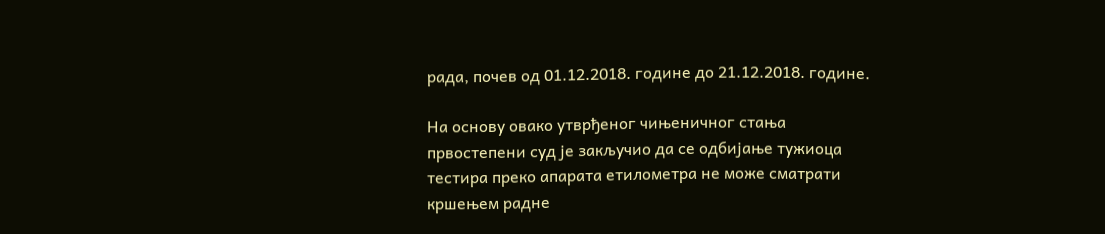рада, почев од 01.12.2018. године до 21.12.2018. године.

На основу овако утврђеног чињеничног стања првостепени суд је закључио да се одбијање тужиоца тестира преко апарата етилометра не може сматрати кршењем радне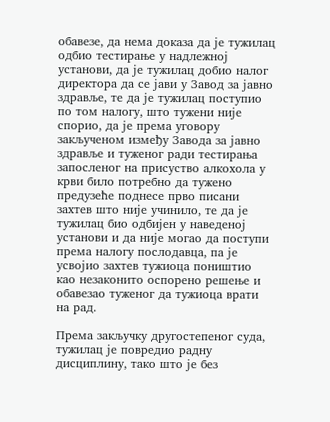обавезе, да нема доказа да је тужилац одбио тестирање у надлежној установи, да је тужилац добио налог директора да се јави у Завод за јавно здравље, те да је тужилац поступио по том налогу, што тужени није спорио, да је према уговору закљученом између Завода за јавно здравље и туженог ради тестирања запосленог на присуство алкохола у крви било потребно да тужено предузеће поднесе прво писани захтев што није учинило, те да је тужилац био одбијен у наведеној установи и да није могао да поступи према налогу послодавца, па је усвојио захтев тужиоца поништио као незаконито оспорено решење и обавезао туженог да тужиоца врати на рад.

Према закључку другостепеног суда, тужилац је повредио радну дисциплину, тако што је без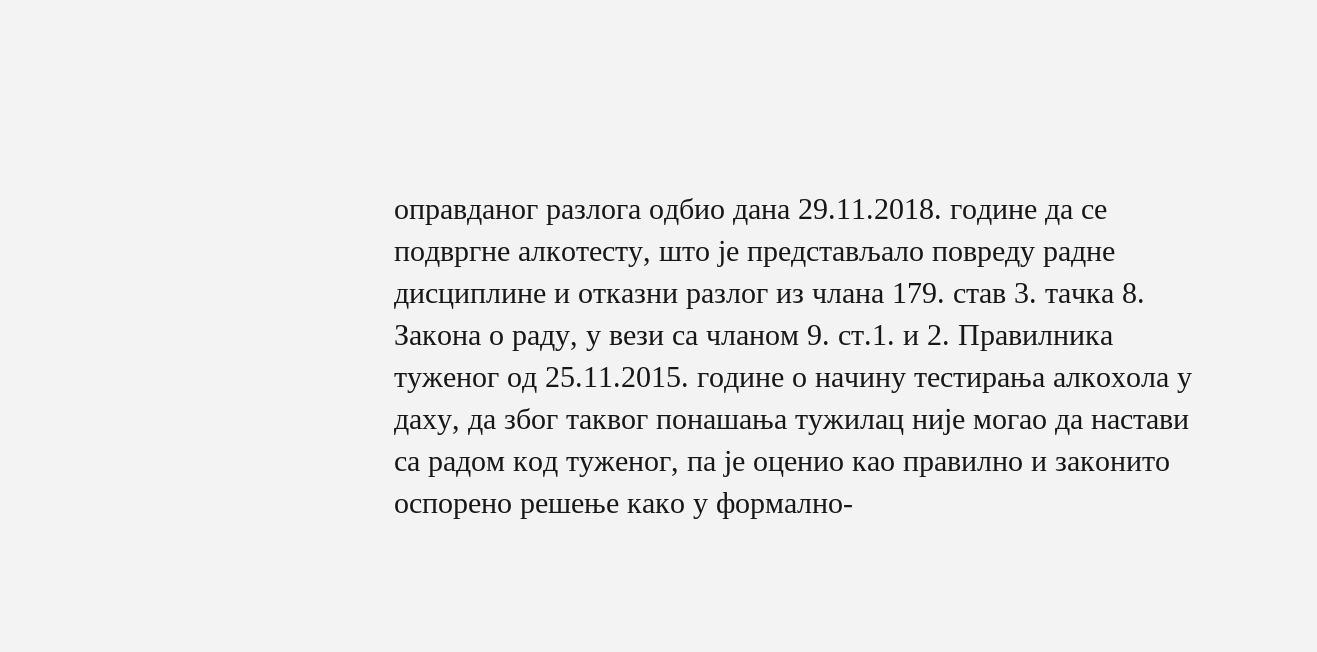оправданог разлога одбио дана 29.11.2018. године да се подвргне алкотесту, што је представљало повреду радне дисциплине и отказни разлог из члана 179. став 3. тачка 8. Закона о раду, у вези са чланом 9. ст.1. и 2. Правилника туженог од 25.11.2015. године о начину тестирања алкохола у даху, да због таквог понашања тужилац није могао да настави са радом код туженог, па је оценио као правилно и законито оспорено решење како у формално-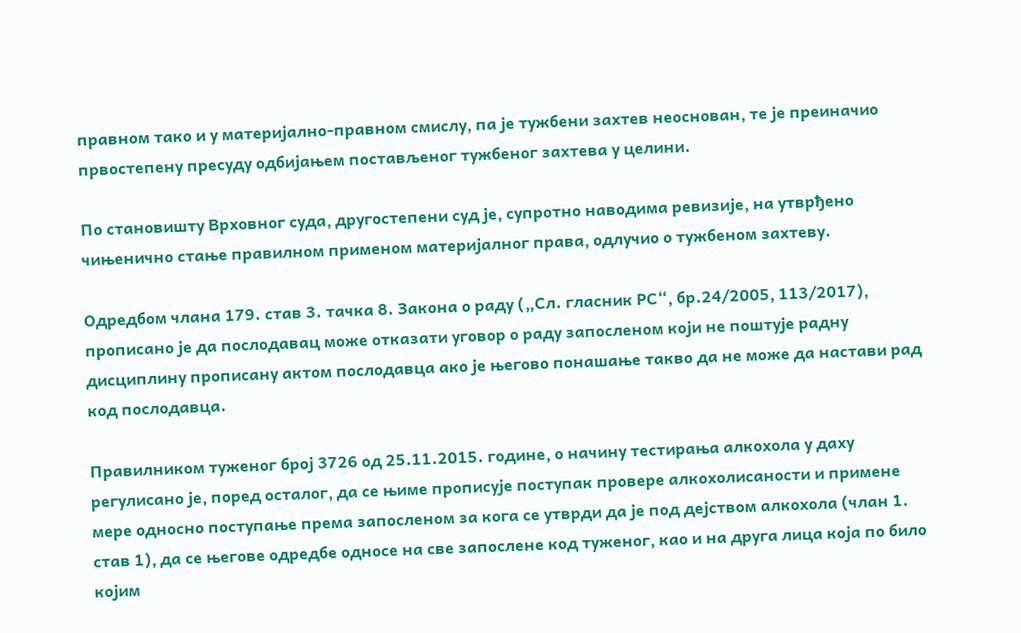правном тако и у материјално-правном смислу, па је тужбени захтев неоснован, те је преиначио првостепену пресуду одбијањем постављеног тужбеног захтева у целини.

По становишту Врховног суда, другостепени суд је, супротно наводима ревизије, на утврђено чињенично стање правилном применом материјалног права, одлучио о тужбеном захтеву.

Одредбом члана 179. став 3. тачка 8. Закона о раду („Сл. гласник РС“, бр.24/2005, 113/2017), прописано је да послодавац може отказати уговор о раду запосленом који не поштује радну дисциплину прописану актом послодавца ако је његово понашање такво да не може да настави рад код послодавца.

Правилником туженог број 3726 од 25.11.2015. године, о начину тестирања алкохола у даху регулисано је, поред осталог, да се њиме прописује поступак провере алкохолисаности и примене мере односно поступање према запосленом за кога се утврди да је под дејством алкохола (члан 1. став 1), да се његове одредбе односе на све запослене код туженог, као и на друга лица која по било којим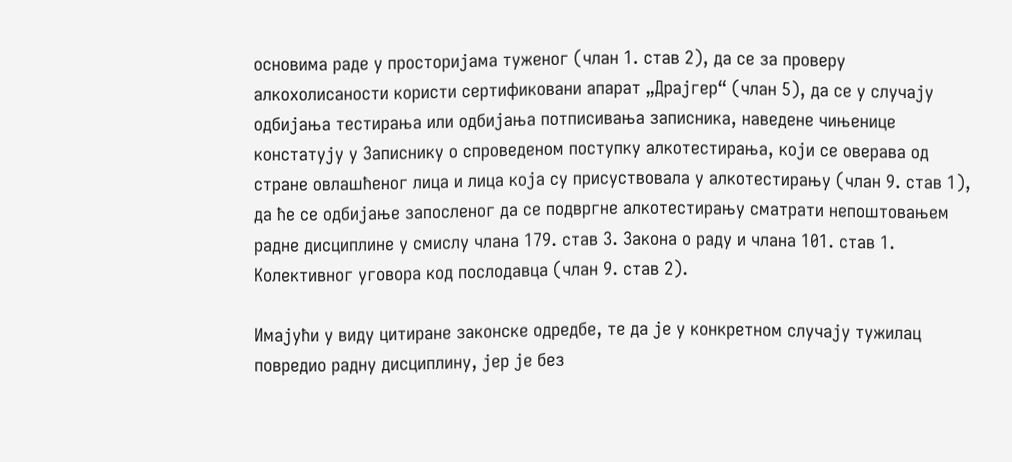основима раде у просторијама туженог (члан 1. став 2), да се за проверу алкохолисаности користи сертификовани апарат „Драјгер“ (члан 5), да се у случају одбијања тестирања или одбијања потписивања записника, наведене чињенице констатују у Записнику о спроведеном поступку алкотестирања, који се оверава од стране овлашћеног лица и лица која су присуствовала у алкотестирању (члан 9. став 1), да ће се одбијање запосленог да се подвргне алкотестирању сматрати непоштовањем радне дисциплине у смислу члана 179. став 3. Закона о раду и члана 101. став 1. Колективног уговора код послодавца (члан 9. став 2).

Имајући у виду цитиране законске одредбе, те да је у конкретном случају тужилац повредио радну дисциплину, јер је без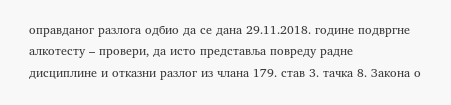оправданог разлога одбио да се дана 29.11.2018. године подвргне алкотесту – провери, да исто представља повреду радне дисциплине и отказни разлог из члана 179. став 3. тачка 8. Закона о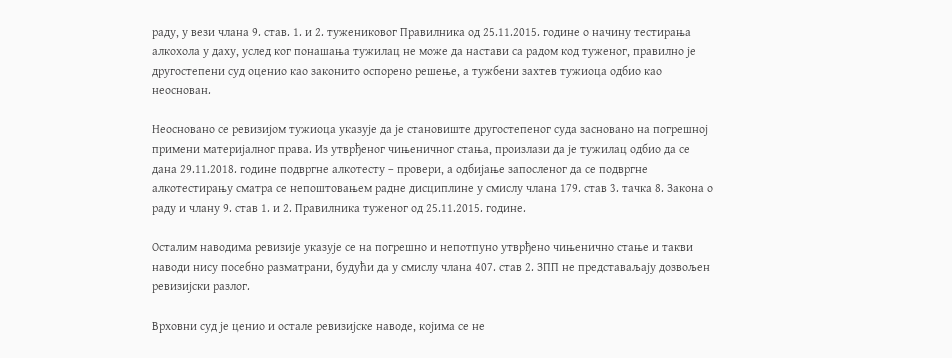раду, у вези члана 9. став. 1. и 2. тужениковог Правилника од 25.11.2015. године о начину тестирања алкохола у даху, услед ког понашања тужилац не може да настави са радом код туженог, правилно је другостепени суд оценио као законито оспорено решење, а тужбени захтев тужиоца одбио као неоснован.

Неосновано се ревизијом тужиоца указује да је становиште другостепеног суда засновано на погрешној примени материјалног права. Из утврђеног чињеничног стања, произлази да је тужилац одбио да се дана 29.11.2018. године подвргне алкотесту – провери, а одбијање запосленог да се подвргне алкотестирању сматра се непоштовањем радне дисциплине у смислу члана 179. став 3. тачка 8. Закона о раду и члану 9. став 1. и 2. Правилника туженог од 25.11.2015. године.

Осталим наводима ревизије указује се на погрешно и непотпуно утврђено чињенично стање и такви наводи нису посебно разматрани, будући да у смислу члана 407. став 2. ЗПП не представаљају дозвољен ревизијски разлог.

Врховни суд је ценио и остале ревизијске наводе, којима се не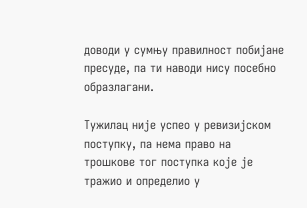доводи у сумњу правилност побијане пресуде, па ти наводи нису посебно образлагани.

Тужилац није успео у ревизијском поступку, па нема право на трошкове тог поступка које је тражио и определио у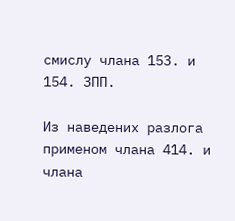смислу члана 153. и 154. ЗПП.

Из наведених разлога применом члана 414. и члана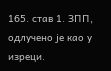165. став 1. ЗПП, одлучено је као у изреци.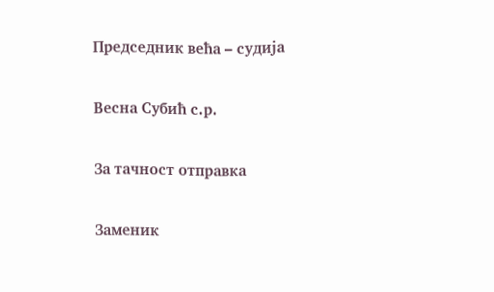Председник већа – судија

Весна Субић с.р.

За тачност отправка

Заменик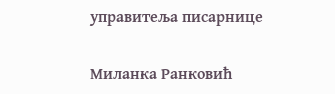управитеља писарнице

Миланка Ранковић